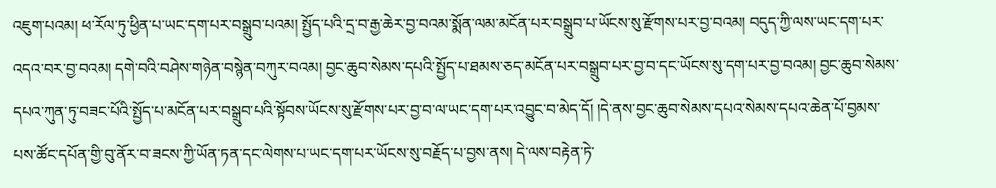འཇུག་པའམ། ཕ་རོལ་ཏུ་ཕྱིན་པ་ཡང་དག་པར་བསྒྲུབ་པའམ། སྤྱོད་པའི་དྲ་བ་རྒྱ་ཆེར་བྱ་བའམ་སྨོན་ལམ་མངོན་པར་བསྒྲུབ་པ་ཡོངས་སུ་རྫོགས་པར་བྱ་བའམ། བདུད་ཀྱི་ལས་ཡང་དག་པར་འདའ་བར་བྱ་བའམ། དགེ་བའི་བཤེས་གཉེན་བསྙེན་བཀུར་བའམ། བྱང་ཆུབ་སེམས་དཔའི་སྤྱོད་པ་ཐམས་ཅད་མངོན་པར་བསྒྲུབ་པར་བྱ་བ་དང་ཡོངས་སུ་དག་པར་བྱ་བའམ། བྱང་ཆུབ་སེམས་དཔའ་ཀུན་ཏུ་བཟང་པོའི་སྤྱོད་པ་མངོན་པར་བསྒྲུབ་པའི་སྟོབས་ཡོངས་སུ་རྫོགས་པར་བྱ་བ་ལ་ཡང་དག་པར་འབྱུང་བ་མེད་དོ། །དེ་ནས་བྱང་ཆུབ་སེམས་དཔའ་སེམས་དཔའ་ཆེན་པོ་བྱམས་པས་ཚོང་དཔོན་གྱི་བུ་ནོར་བ་ཟངས་ཀྱི་ཡོན་ཏན་དང་ལེགས་པ་ཡང་དག་པར་ཡོངས་སུ་བརྗོད་པ་བྱས་ནས། དེ་ལས་བརྟེན་ཏེ་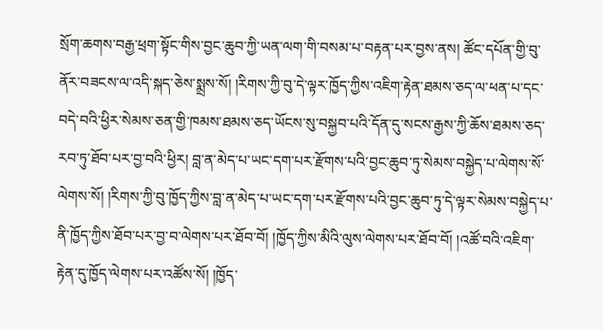སྲོག་ཆགས་བརྒྱ་ཕྲག་སྟོང་གིས་བྱང་ཆུབ་ཀྱི་ཡན་ལག་གི་བསམ་པ་བརྟན་པར་བྱས་ནས། ཚོང་དཔོན་གྱི་བུ་ནོར་བཟངས་ལ་འདི་སྐད་ཅེས་སྨྲས་སོ། །རིགས་ཀྱི་བུ་དེ་ལྟར་ཁྱོད་ཀྱིས་འཇིག་རྟེན་ཐམས་ཅད་ལ་ཕན་པ་དང་བདེ་བའི་ཕྱིར་སེམས་ཅན་གྱི་ཁམས་ཐམས་ཅད་ཡོངས་སུ་བསྐྱབ་པའི་དོན་དུ་སངས་རྒྱས་ཀྱི་ཆོས་ཐམས་ཅད་རབ་ཏུ་ཐོབ་པར་བྱ་བའི་ཕྱིར། བླ་ན་མེད་པ་ཡང་དག་པར་རྫོགས་པའི་བྱང་ཆུབ་ཏུ་སེམས་བསྐྱེད་པ་ལེགས་སོ་ལེགས་སོ། །རིགས་ཀྱི་བུ་ཁྱོད་ཀྱིས་བླ་ན་མེད་པ་ཡང་དག་པར་རྫོགས་པའི་བྱང་ཆུབ་ཏུ་དེ་ལྟར་སེམས་བསྐྱེད་པ་ནི་ཁྱོད་ཀྱིས་ཐོབ་པར་བྱ་བ་ལེགས་པར་ཐོབ་བོ། །ཁྱོད་ཀྱིས་མིའི་ལུས་ལེགས་པར་ཐོབ་བོ། །འཚོ་བའི་འཇིག་རྟེན་དུ་ཁྱོད་ལེགས་པར་འཚོས་སོ། །ཁྱོད་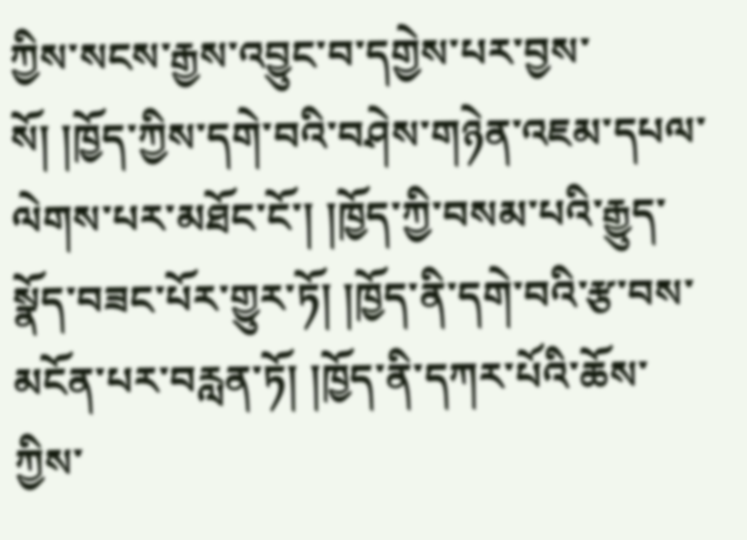ཀྱིས་སངས་རྒྱས་འབྱུང་བ་དགྱེས་པར་བྱས་སོ། །ཁྱོད་ཀྱིས་དགེ་བའི་བཤེས་གཉེན་འཇམ་དཔལ་ལེགས་པར་མཐོང་ངོ་། །ཁྱོད་ཀྱི་བསམ་པའི་རྒྱུད་སྣོད་བཟང་པོར་གྱུར་ཏོ། །ཁྱོད་ནི་དགེ་བའི་རྩ་བས་མངོན་པར་བརླན་ཏོ། །ཁྱོད་ནི་དཀར་པོའི་ཆོས་ཀྱིས་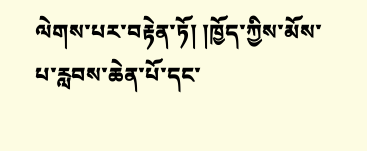ལེགས་པར་བརྟེན་ཏོ། །ཁྱོད་ཀྱིས་མོས་པ་རླབས་ཆེན་པོ་དང་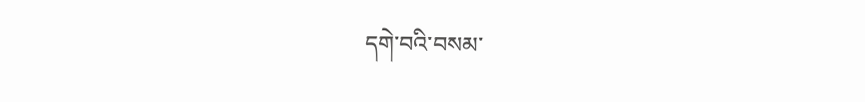དགེ་བའི་བསམ་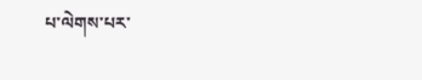པ་ལེགས་པར་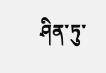ཤིན་ཏུ་